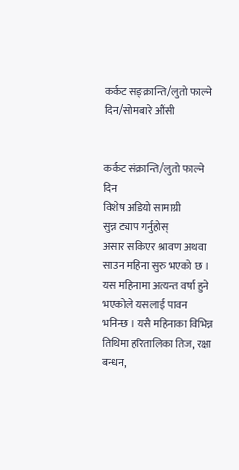कर्कट सङ्क्रान्ति/लुतो फाल्ने दिन/सोमबारे औंसी


कर्कट संक्रान्ति/लुतो फाल्ने दिन
विशेष अडियो सामाग्री
सुन्न ट्याप गर्नुहोस्
असार सकिएर श्रावण अथवा साउन महिना सुरु भएको छ । यस महिनामा अत्यन्त वर्षा हुने भएकोले यसलाई पावन भनिन्छ । यसै महिनाका विभिन्न तिथिमा हरितालिका तिज, रक्षा बन्धन,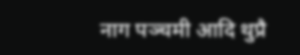नाग पञ्चमी आदि थुप्रै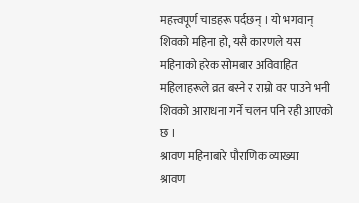महत्त्वपूर्ण चाडहरू पर्दछन् । यो भगवान् शिवको महिना हो, यसै कारणले यस महिनाको हरेक सोमबार अविवाहित महिलाहरूले व्रत बस्ने र राम्रो वर पाउने भनी शिवको आराधना गर्ने चलन पनि रही आएको छ ।
श्रावण महिनाबारे पौराणिक व्याख्या
श्रावण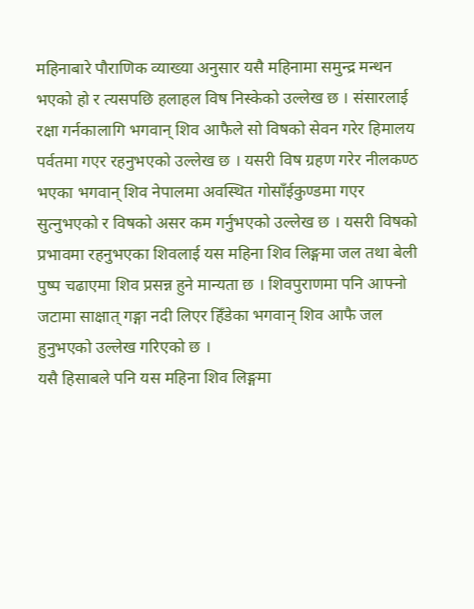महिनाबारे पौराणिक व्याख्या अनुसार यसै महिनामा समुन्द्र मन्थन भएको हो र त्यसपछि हलाहल विष निस्केको उल्लेख छ । संसारलाई रक्षा गर्नकालागि भगवान् शिव आफैले सो विषको सेवन गरेर हिमालय पर्वतमा गएर रहनुभएको उल्लेख छ । यसरी विष ग्रहण गरेर नीलकण्ठ भएका भगवान् शिव नेपालमा अवस्थित गोसाँईकुण्डमा गएर सुत्नुभएको र विषको असर कम गर्नुभएको उल्लेख छ । यसरी विषको प्रभावमा रहनुभएका शिवलाई यस महिना शिव लिङ्गमा जल तथा बेली पुष्प चढाएमा शिव प्रसन्न हुने मान्यता छ । शिवपुराणमा पनि आफ्नो जटामा साक्षात् गङ्गा नदी लिएर हिँडेका भगवान् शिव आफै जल हुनुभएको उल्लेख गरिएको छ ।
यसै हिसाबले पनि यस महिना शिव लिङ्गमा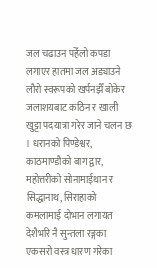जल चढाउन पहेँलो कपडा लगाएर हातमा जल अड्याउने लौरो स्वरूपको खर्पनझैँ बोकेर जलाशयबाट कठिन र खाली खुट्टा पदयात्रा गरेर जाने चलन छ । धरानको पिण्डेश्वर, काठमाण्डौको बाग द्वार, महोत्तरीको सोनामाईथान र सिद्धानाथ, सिराहाको कमलामाई दोभान लगायत देशैभरि नै सुन्तला रङ्गका एकसरो वस्त्र धारण गरेका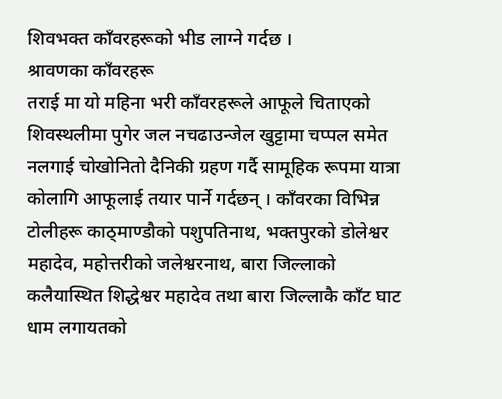शिवभक्त काँवरहरूको भीड लाग्ने गर्दछ ।
श्रावणका काँवरहरू
तराई मा यो महिना भरी काँवरहरूले आफूले चिताएको शिवस्थलीमा पुगेर जल नचढाउन्जेल खुट्टामा चप्पल समेत नलगाई चोखोनितो दैनिकी ग्रहण गर्दै सामूहिक रूपमा यात्रा कोलागि आफूलाई तयार पार्ने गर्दछन् । काँवरका विभिन्न टोलीहरू काठ्माण्डौको पशुपतिनाथ, भक्तपुरको डोलेश्वर महादेव, महोत्तरीको जलेश्वरनाथ, बारा जिल्लाको कलैयास्थित शिद्धेश्वर महादेव तथा बारा जिल्लाकै काँट घाट धाम लगायतको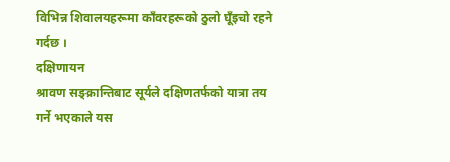विभिन्न शिवालयहरूमा काँवरहरूको ठुलो घूँइचो रहने गर्दछ ।
दक्षिणायन
श्रावण सङ्क्रान्तिबाट सूर्यले दक्षिणतर्फको यात्रा तय गर्ने भएकाले यस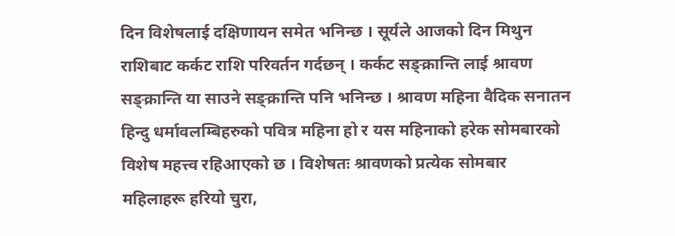दिन विशेषलाई दक्षिणायन समेत भनिन्छ । सूर्यले आजको दिन मिथुन राशिबाट कर्कट राशि परिवर्तन गर्दछन् । कर्कट सङ्क्रान्ति लाई श्रावण सङ्क्रान्ति या साउने सङ्क्रान्ति पनि भनिन्छ । श्रावण महिना वैदिक सनातन हिन्दु धर्मावलम्बिहरुको पवित्र महिना हो र यस महिनाको हरेक सोमबारको विशेष महत्त्व रहिआएको छ । विशेषतः श्रावणको प्रत्येक सोमबार महिलाहरू हरियो चुरा,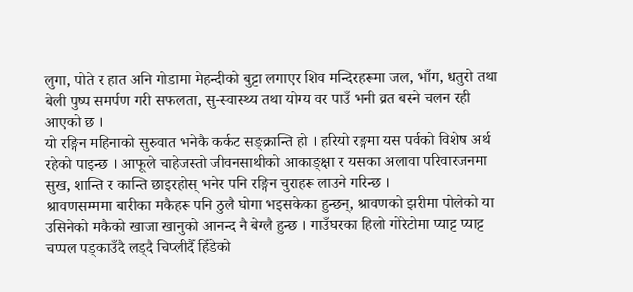लुगा, पोते र हात अनि गोडामा मेहन्दीको बुट्टा लगाएर शिव मन्दिरहरूमा जल, भाँग, धतुरो तथा बेली पुष्प समर्पण गरी सफलता, सु-स्वास्थ्य तथा योग्य वर पाउँ भनी व्रत बस्ने चलन रही आएको छ ।
यो रङ्गिन महिनाको सुरुवात भनेकै कर्कट सङ्क्रान्ति हो । हरियो रङ्गमा यस पर्वको विशेष अर्थ रहेको पाइन्छ । आफूले चाहेजस्तो जीवनसाथीको आकाङ्क्षा र यसका अलावा परिवारजनमा सुख, शान्ति र कान्ति छाइरहोस् भनेर पनि रङ्गिन चुराहरू लाउने गरिन्छ ।
श्रावणसम्ममा बारीका मकैहरू पनि ठुलै घोगा भइसकेका हुन्छन्, श्रावणको झरीमा पोलेको या उसिनेको मकैको खाजा खानुको आनन्द नै बेग्लै हुन्छ । गाउँघरका हिलो गोरेटोमा प्याट्ट प्याट्ट चप्पल पड्काउँदै लड्दै चिप्लीदैँ हिँडेको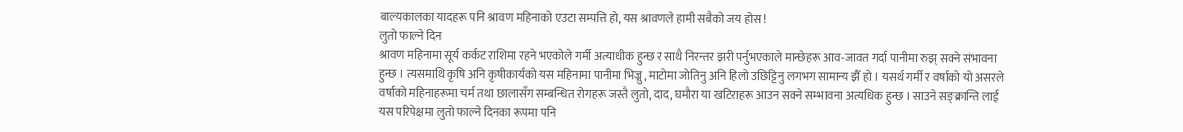बाल्यकालका यादहरू पनि श्रावण महिनाको एउटा सम्पत्ति हो, यस श्रावणले हामी सबैको जय होस !
लुतो फाल्ने दिन
श्रावण महिनामा सूर्य कर्कट राशिमा रहने भएकोले गर्मी अत्याधीक हुन्छ र साथै निरन्तर झरी पर्नुभएकाले मान्छेहरू आव-जावत गर्दा पानीमा रुझ् सक्ने संभावना हुन्छ । त्यसमाथि कृषि अनि कृषीकार्यको यस महिनामा पानीमा भिज्नु, माटोमा जोतिनु अनि हिलो उछिट्टिनु लगभग सामान्य झैँ हो । यसर्थ गर्मी र वर्षाको यो असरले वर्षाको महिनाहरूमा चर्म तथा छालासँग सम्बन्धित रोगहरू जस्तै लुतो, दाद, घमौरा या खटिराहरू आउन सक्ने सम्भावना अत्यधिक हुन्छ । साउने सङ्क्रान्ति लाई यस परिपेक्षमा लुतो फाल्ने दिनका रूपमा पनि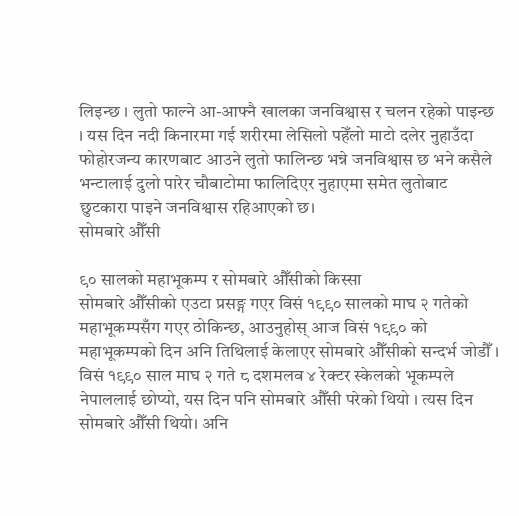लिइन्छ । लुतो फाल्ने आ-आफ्नै खालका जनविश्वास र चलन रहेको पाइन्छ । यस दिन नदी किनारमा गई शरीरमा लेसिलो पहेँलो माटो दलेर नुहाउँदा फोहोरजन्य कारणबाट आउने लुतो फालिन्छ भन्ने जनविश्वास छ भने कसैले भन्टालाई दुलो पारेर चौबाटोमा फालिदिएर नुहाएमा समेत लुतोबाट छुटकारा पाइने जनविश्वास रहिआएको छ।
सोमबारे औँसी

९० सालको महाभूकम्प र सोमबारे औँसीको किस्सा
सोमबारे औँसीको एउटा प्रसङ्ग गएर विसं १९९० सालको माघ २ गतेको महाभूकम्पसँग गएर ठोकिन्छ, आउनुहोस् आज विसं १९९० को महाभूकम्पको दिन अनि तिथिलाई केलाएर सोमबारे औँसीको सन्दर्भ जोडौँ । विसं १९९० साल माघ २ गते ८ दशमलव ४ रेक्टर स्केलको भूकम्पले नेपाललाई छोप्यो, यस दिन पनि सोमबारे औँसी परेको थियो । त्यस दिन सोमबारे औँसी थियो। अनि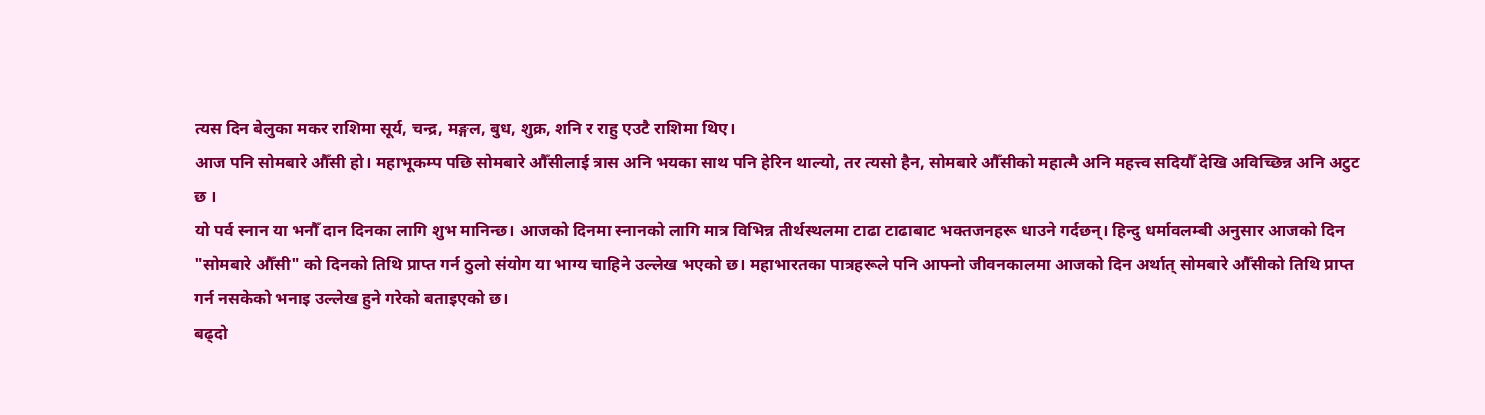त्यस दिन बेलुका मकर राशिमा सूर्य, चन्द्र, मङ्गल, बुध, शुक्र, शनि र राहु एउटै राशिमा थिए।
आज पनि सोमबारे औँसी हो। महाभूकम्प पछि सोमबारे औँसीलाई त्रास अनि भयका साथ पनि हेरिन थाल्यो, तर त्यसो हैन, सोमबारे औँसीको महात्मै अनि महत्त्व सदियौँ देखि अविच्छिन्न अनि अटुट छ ।
यो पर्व स्नान या भनौँ दान दिनका लागि शुभ मानिन्छ। आजको दिनमा स्नानको लागि मात्र विभिन्न तीर्थस्थलमा टाढा टाढाबाट भक्तजनहरू धाउने गर्दछन्। हिन्दु धर्मावलम्बी अनुसार आजको दिन "सोमबारे औँसी" को दिनको तिथि प्राप्त गर्न ठुलो संयोग या भाग्य चाहिने उल्लेख भएको छ। महाभारतका पात्रहरूले पनि आफ्नो जीवनकालमा आजको दिन अर्थात् सोमबारे औँसीको तिथि प्राप्त गर्न नसकेको भनाइ उल्लेख हुने गरेको बताइएको छ।
बढ्दो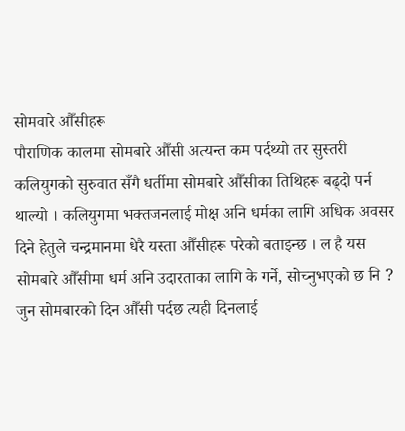सोमवारे औँसीहरू
पौराणिक कालमा सोमबारे औँसी अत्यन्त कम पर्दथ्यो तर सुस्तरी कलियुगको सुरुवात सँगै धर्तीमा सोमबारे औँसीका तिथिहरू बढ्दो पर्न थाल्यो । कलियुगमा भक्तजनलाई मोक्ष अनि धर्मका लागि अधिक अवसर दिने हेतुले चन्द्रमानमा धेरै यस्ता औँसीहरू परेको बताइन्छ । ल है यस सोमबारे औँसीमा धर्म अनि उदारताका लागि के गर्ने, सोच्नुभएको छ नि ?
जुन सोमबारको दिन औँसी पर्दछ त्यही दिनलाई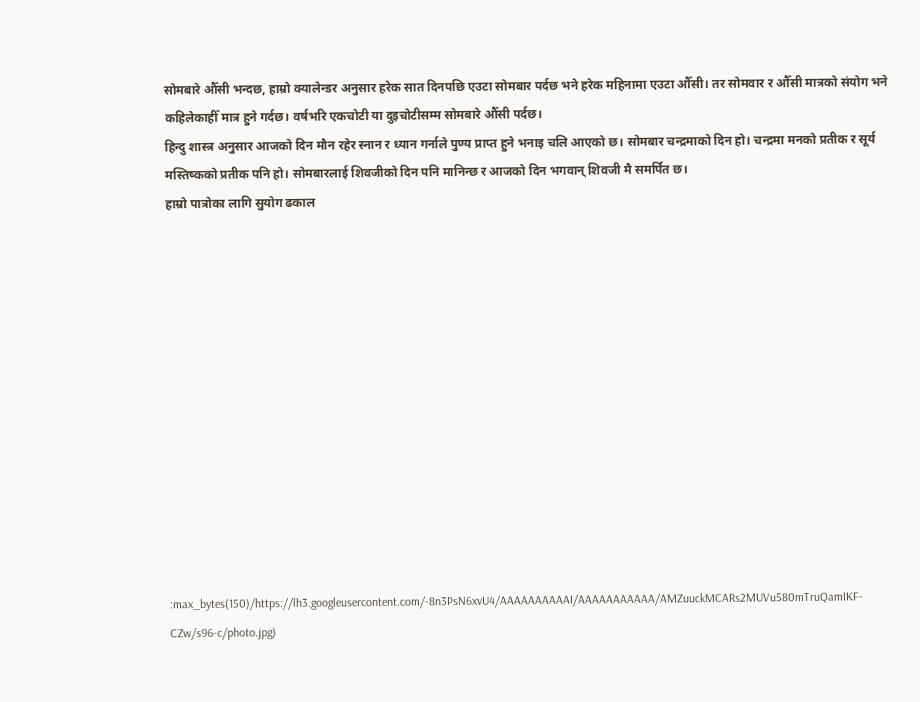सोमबारे औँसी भन्दछ, हाम्रो क्यालेन्डर अनुसार हरेक सात दिनपछि एउटा सोमबार पर्दछ भने हरेक महिनामा एउटा औँसी। तर सोमवार र औँसी मात्रको संयोग भने कहिलेकाहीँ मात्र हुने गर्दछ। वर्षभरि एकचोटी या दुइचोटीसम्म सोमबारे औँसी पर्दछ।
हिन्दु शास्त्र अनुसार आजको दिन मौन रहेर स्नान र ध्यान गर्नाले पुण्य प्राप्त हुने भनाइ चलि आएको छ। सोमबार चन्द्रमाको दिन हो। चन्द्रमा मनको प्रतीक र सूर्य मस्तिष्कको प्रतीक पनि हो। सोमबारलाई शिवजीको दिन पनि मानिन्छ र आजको दिन भगवान् शिवजी मै समर्पित छ।
हाम्रो पात्रोका लागि सुयोग ढकाल













:max_bytes(150)/https://lh3.googleusercontent.com/-8n3PsN6xvU4/AAAAAAAAAAI/AAAAAAAAAAA/AMZuuckMCARs2MUVu580mTruQamIKF-CZw/s96-c/photo.jpg)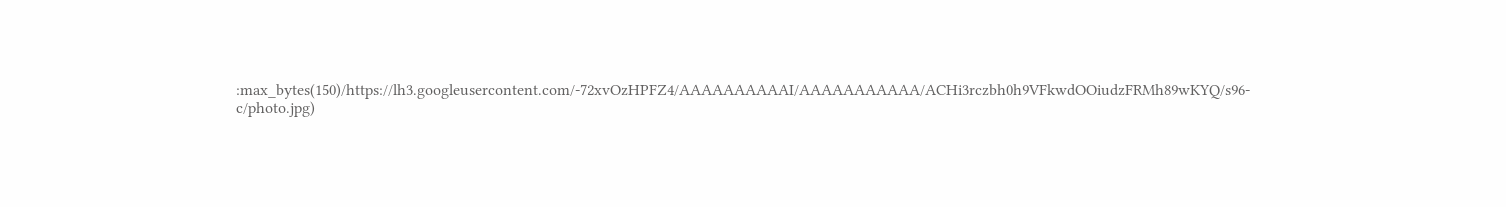:max_bytes(150)/https://lh3.googleusercontent.com/-72xvOzHPFZ4/AAAAAAAAAAI/AAAAAAAAAAA/ACHi3rczbh0h9VFkwdOOiudzFRMh89wKYQ/s96-c/photo.jpg)